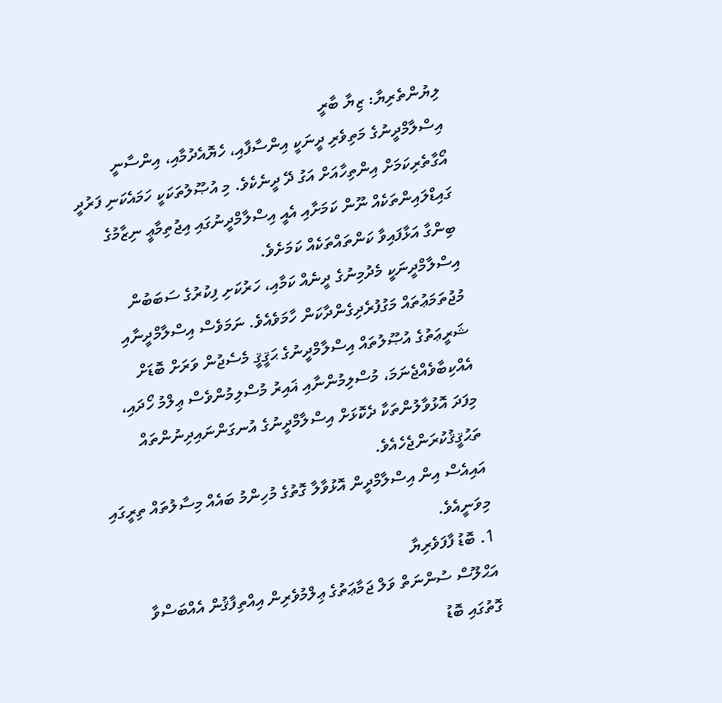ލިޔުންތެރިޔާ: ޒިޔާ ބާރީ
އިސްލާމްދީނުގެ މަތިވެރި ދީނަކީ އިންސާފާއި، ހެޔޮއެދުމާއި، އިންސާނީ އޯގާތެރިކަމަށް އިންތިހާއަށް އަގު ދޭ ދީނެކެވެ. މި އުޞޫލުތަކަކީ ހަމައެކަނި ފަރުދީ ގައިޑްލައިންތަކެއް ނޫން ކަމަށާއި އެއީ އިސްލާމްދީނުގައި އިޖުތިމާޢީ ނިޒާމުގެ ބިންގާ އަޅާފައިވާ ކަންތައްތަކެއް ކަމަށެވެ.
އިސްލާމްދީނަކީ މެދުމިނުގެ ދީނެއް ކަމާއި، ހަރުކަށި ފިކުރުގެ ސަބަބުން މުޖުތަމަޢުތައް މަގުފުރެދިގެންދާކަން ހާމަވެއެވެ. ނަމަވެސް އިސްލާމްދީނާއި ޝަރީޢަތުގެ އުޞޫލުތައް އިސްލާމްދީނުގެ ޙަޤީޤީ މެސެޖުން ވަރަށް ބޮޑަށް އެއްކިބާވެއްޖެނަމަ، މުސްލިމުންނާއި ޣައިރު މުސްލިމުންވެސް ޢިލްމު ހޯދައި، މިފަދަ އޮޅުވާލުންތަކާ ދެކޮޅަށް އިސްލާމްދީނުގެ އުނގަންނައިދިނުންތައް ތަޙުޤީޤުކުރަންޖެހެއެވެ.
އައިއެސް އިން އިސްލާމްދީން އޮޅުވާލާ ގޮތުގެ މުހިންމު ބައެއް މިސާލުތައް ތިރީގައި މިވަނީއެވެ.
1. ބޮޑު ފާފަވެރިޔާ
އަޙްލޫސް ސުންނަތް ވަލް ޖަމާޢަތުގެ ޢިލްމުވެރިން އިއްތިފާޤުން އެއްބަސްވާ ގޮތުގައި ބޮޑު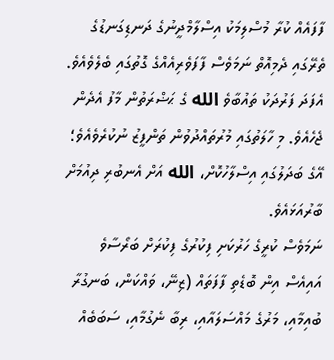ފާފައެއް ކުރާ މުސްލިމަކު އިސްލާމްދީނުގެ ދަނޑިގަނޑުގެ ތެރޭގައި ދެމިއޮތް ނަމަވެސް ފާފަވެރިއެއްގެ ގޮތުގައި ބެލެވެއެވެ. އެފަދަ ފަރުދަކު ތައުބާވެ الله ގެ ޙަޟްރަތުން މާފު އެދެން ޖެހެއެވެ. މި ހާލަތުގައި މުރުތައްދުވުން ތަންފީޒު ނުކުރެވެއެވެ؛ އޭގެ ބަދަލުގައި އިސްލާހުކޮށް، الله އަށް އެނބުރި ދިއުމަށް ބާރުއަޅައެވެ.
ނަމަވެސް ކުރީގެ ހަރުކަށި ފިކުރުގެ ފިކުރަށް ބަރޯސާވެ އައިއެސް އިން ބޮޑެތި ފާފަތައް (ޒިނޭ، ވައްކަން، ބަނގުރާ ބުއިމާއި، މަރުގެ މައްސަލައާއި، ރިބާ ނެގުމާއި، ސަބަބެއް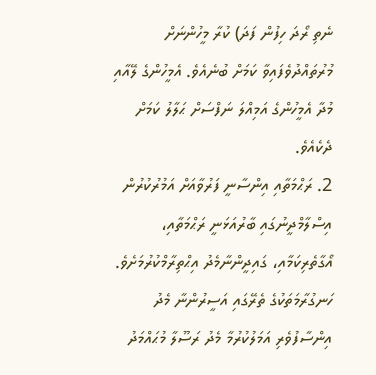ނެތި ރޯދަ ހިފުން ފަދަ) ކުރާ މީހުންނަށް މުރުތައްދުވެފައިވާ ކަމަށް ބުނެއެވެ. އެމީހުންގެ ލޭއާއި މުދާ އެމީހުންގެ އަމިއްލަ ނަފްސަށް ޙަލާލު ކަމަށް ދެކެއެވެ.
2. ރަޙްމަތާއި އިންސާނީ ފަރުވާއަށް އަމުރުކުރުން
އިސްލާމްދީނުގައި ބާރުއަޅަނީ ރަޙްމަތާއި، އޯގާތެރިކަމާއި، ގައިދީންނާމެދު އިޙްތިރާމްކުރުމަށެވެ. ހަނގުރާމަތަކުގެ ތެރޭގައި އަސީރުންނާ މެދު އިންސާފުވެރި އަމަލުކުރުމާ މެދު ރަސޫލާ މުޙައްމަދު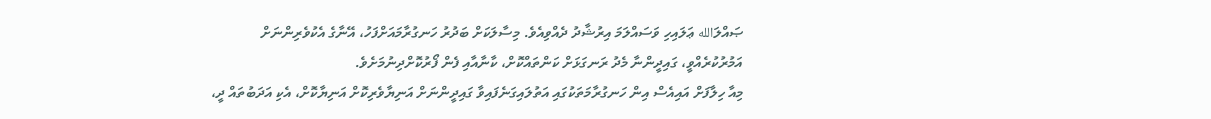ޞައްލަالله ޢަލައިހި ވަސައްލަމަ އިރުޝާދު ދެއްވިއެވެ. މިސާލަކަށް ބަދުރު ހަނގުރާމައަށްފަހު، އޭނާގެ އެކުވެރިންނަށް އަމުރުކުރެއްވީ، ގައިދީންނާ މެދު ރަނގަޅަށް ކަންތައްކޮށް، ކާނާއާއި ފެން ފޯރުކޮށްދިނުމަށެވެ.
މިއާ ހިލާފަށް އައިއެސް އިން ހަނގުރާމަތަކުގައި އަތުލައިގަނެފައިވާ ގައިދީންނަށް އަނިޔާވެރިކޮށް އަނިޔާކޮށް، އެކި އަދަބުތައް ދީ،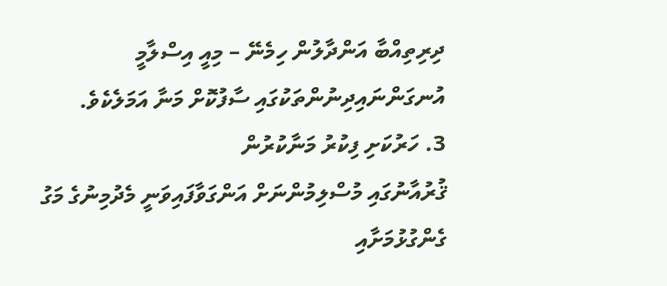ދިރިތިއްބާ އަންދާލުން ހިމެނޭ – މިއީ އިސްލާމީ އުނގަންނައިދިނުންތަކުގައި ސާފުކޮށް މަނާ އަމަލެކެވެ.
3. ހަރުކަށި ފިކުރު މަނާކުރުން
ޤުރުއާނުގައި މުސްލިމުންނަށް އަންގަވާފައިވަނީ މެދުމިނުގެ މަގު ގެންގުޅުމަށާއި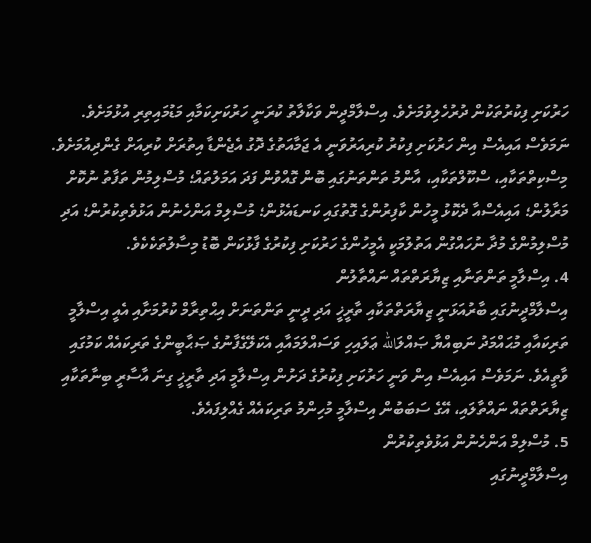ހަރުކަށި ފިކުރުތަކުން ދުރުހެލިވުމަށެވެ. އިސްލާމްދީން ވަކާލާތު ކުރަނީ ހަރުކަށިކަމާއި މަޑުމައިތިރި އުޅުމަށެވެ.
ނަމަވެސް އައިއެސް އިން ހަރުކަށި ފިކުރު ކުރިއަރުވަނީ އެ ޖަމާއަތުގެ ދޮގު އެޖެންޑާ އިތުރަށް ކުރިއަށް ގެންދިއުމަށެވެ. މިސްކިތްތަކާއި، ސްކޫލްތަކާއި، އާންމު ތަންތަނުގައި ބޮން ގޮއްވުން ފަދަ އަމަލުތައް؛ މުސްލިމުން ތަފާތު ނުކޮށް މަރާލުން؛ އައިއެސްއާ ދެކޮޅު މީހުން ކާފިރުންގެ ގޮތުގައި ކަނޑައެޅުން؛ މުސްލިމް އަންހެނުން އަޅުވެތިކުރުން؛ އަދި މުސްލިމުންގެ މުދާ ނުހައްގުން އަތުލުމަކީ އެމީހުންގެ ހަރުކަށި ފިކުރުގެ ފާޅުކަން ބޮޑު މިސާލުތަކެކެވެ.
4. އިސްލާމީ ތަންތަނާއި ޒިޔާރަތްތައް ނައްތާލުން
އިސްލާމްދީނުގައި ބާރުއަޅަނީ ޒިޔާރަތްތަކާއި ތާރީޚީ އަދި ދީނީ ތަންތަނަށް އިޙްތިރާމް ކުރުމަށާއި އެއީ އިސްލާމީ ތަރިކައާއި މުޙައްމަދު ނަބިއްޔާ ޞައްލަالله ޢަލައިހި ވަސައްލަމައާއި އެކަލޭގެފާނުގެ ޞަޙާބީންގެ ތަރިކައެއް ކަމުގައި ވާތީއެވެ. ނަމަވެސް އައިއެސް އިން ވަނީ ހަރުކަށި ފިކުރުގެ ދަށުން އިސްލާމީ އަދި ތާރީޚީ ގިނަ އާސާރީ ބިނާތަކާއި ޒިޔާރަތްތައް ނައްތާލައި، އޭގެ ސަބަބުން އިސްލާމީ މުހިންމު ތަރިކައެއް ގެއްލިފައެވެ.
5. މުސްލިމް އަންހެނުން އަޅުވެތިކުރުން
އިސްލާމްދީނުގައި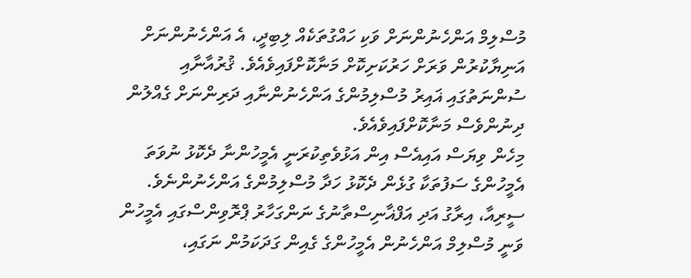މުސްލިމް އަންހެނުންނަށް ވަކި ހައްގުތަކެއް ލިބިދީ، އެ އަންހެނުންނަށް އަނިޔާކުރުން ވަރަށް ހަރުކަށިކޮށް މަނާކޮށްފައިވެއެވެ. ޤުރުއާނާއި ސުންނަތުގައި ޣައިރު މުސްލިމުންގެ އަންހެނުންނާއި ދަރިންނަށް ގެއްލުން ދިނުންވެސް މަނާކޮށްފައިވެއެވެ.
މިހެން ވިޔަސް އައިއެސް އިން އަޅުވެތިކުރަނީ އެމީހުންނާ ދެކޮޅު ނުވަތަ އެމީހުންގެ ސަފުތަކާ ގުޅެން ދެކޮޅު ހަދާ މުސްލިމުންގެ އަންހެނުންނެވެ. ސީރިއާ، އިރާގު އަދި އަފްޣާނިސްތާނުގެ ނަންގަހާރު ޕްރޮވިންސްގައި އެމީހުން ވަނީ މުސްލިމް އަންހެނުން އެމީހުންގެ ގެއިން ގަދަކަމުން ނަގައި،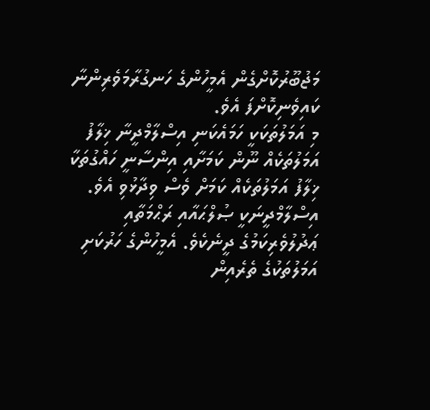މަޖުބޫރުކޮށްގެން އެމީހުންގެ ހަނގުރާމަވެރިންނާ ކައިވެނިކޮށްފަ އެވެ.
މި އަމަލުތަކަކީ ހަމައެކަނި އިސްލާމްދީނާ ޚިލާފު އަމަލުތަކެއް ނޫން ކަމަށާއި އިންސާނީ ހައްގުތަކާ ޚިލާފު އަމަލުތަކެއް ކަމަށް ވެސް ވިދާޅުވި އެވެ. އިސްލާމްދީނަކީ ޞުލްޙައާއި ރަޙްމަތާއި ޢަދުލުވެރިކަމުގެ ދީނެކެވެ. އެމީހުންގެ ހަރުކަށި އަމަލުތަކުގެ ތެރެއިން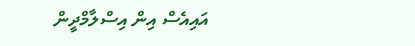އައިއެސް އިން އިސްލާމްދީން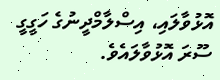އޮޅުވާލައި، އިސްލާމްދީނުގެ ހަގީގީ ސޫރަ އޮޅުވާލައެވެ.